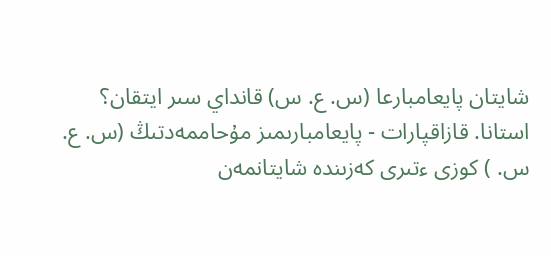شايتان پايعامبارعا (س. ع. س) قانداي سىر ايتقان؟
استانا. قازاقپارات - پايعامبارىمىز مۇحاممەدتىڭ (س. ع. س. ) كوزى ءتىرى كەزىندە شايتانمەن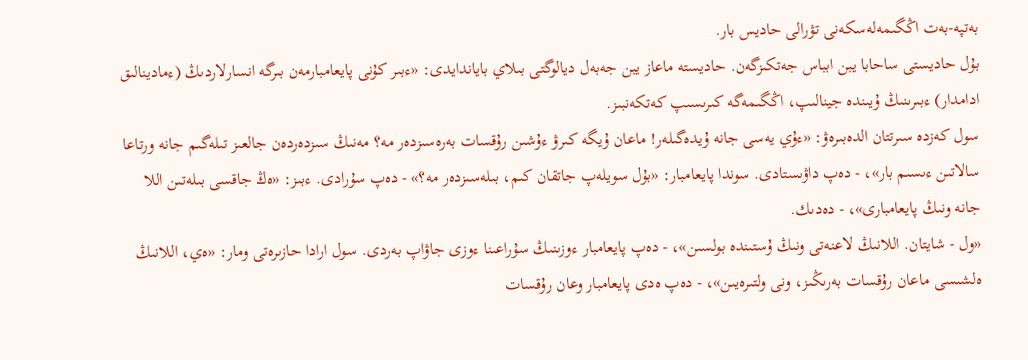بەتپە-بەت اڭگىمەلەسكەنى تۋرالى حاديس بار.
بۇل حاديستى ساحابا يبن ابباس جەتكىزگەن. حاديستە ماعاز يبن جەبەل ديالوگتى بىلاي باياندايدى: «ءبىر كۇنى پايعامبارمەن بىرگە انسارلاردىڭ (ءمادينالىق ادامدار) ءبىرىنىڭ ۇيىندە جينالىپ، اڭگىمەگە كىرىسىپ كەتكەنبىز.
سول كەزدە سىرتتان الدەبىرەۋ: «ءۇي يەسى جانە ۇيدەگىلەر! ماعان ۇيگە كىرۋ ءۇشىن رۇقسات بەرەسىزدەر مە؟ مەنىڭ سىزدەردەن جالعىز تىلەگىم جانە ورتاعا سالاتىن ءىسىم بار»، - دەپ داۋىستادى. سوندا پايعامبار: «بۇل سويلەپ جاتقان كىم، بىلەسىزدەر مە؟» - دەپ سۇرادى. ءبىز: «ەڭ جاقسى بىلەتىن اللا جانە ونىڭ پايعامبارى»، - دەدىك.
«ول - شايتان. اللانىڭ لاعنەتى ونىڭ ۇستىندە بولسىن»، - دەپ پايعامبار ءوزىنىڭ سۇراعىنا ءوزى جاۋاپ بەردى. سول ارادا حازىرەتى ومار: «ەي، اللانىڭ ەلشىسى ماعان رۇقسات بەرىڭىز، ونى ولتىرەيىن»، - دەپ ەدى پايعامبار وعان رۇقسات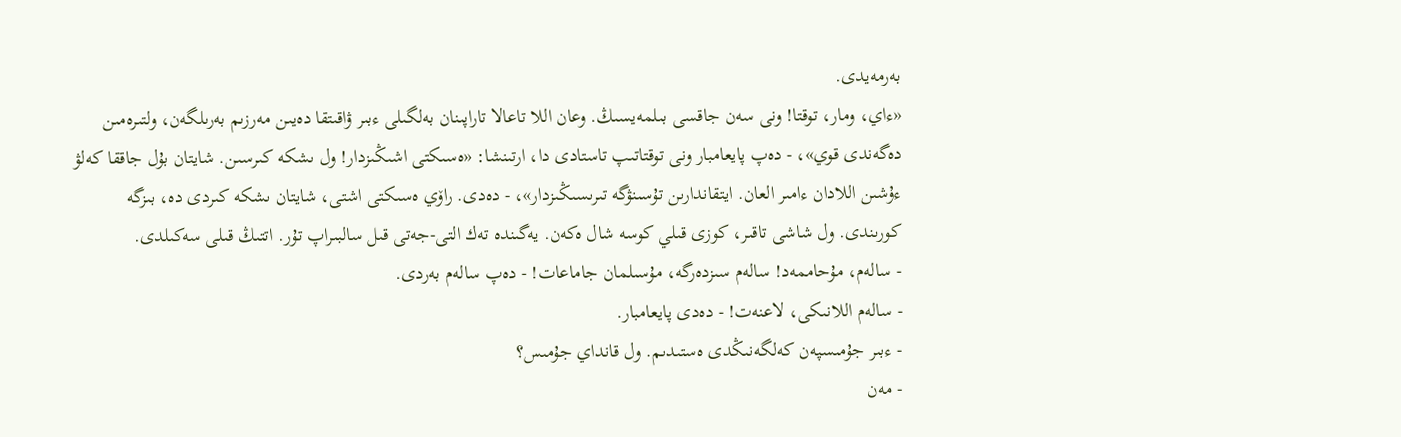بەرمەيدى.
«ءاي، ومار، توقتا! ونى سەن جاقسى بىلمەيسىڭ. وعان اللا تاعالا تاراپىنان بەلگىلى ءبىر ۋاقىتقا دەيىن مەرزىم بەرىلگەن، ولتىرەمىن دەگەندى قوي»، - دەپ پايعامبار ونى توقتاتىپ تاستادى دا، ارتىنشا: «ەسىكتى اشىڭىزدار! ول ىشكە كىرسىن. شايتان بۇل جاققا كەلۋ ءۇشىن اللادان ءامىر العان. ايتقاندارىن تۇسىنۋگە تىرىسىڭىزدار»، - دەدى. راۆي ەسىكتى اشتى، شايتان ىشكە كىردى دە، بىزگە كورىندى. ول شاشى تاقىر، كوزى قىلي كوسە شال ەكەن. يەگىندە تەك التى-جەتى قىل سالبىراپ تۇر. اتتىڭ قىلى سەكىلدى.
- سالەم، مۇحاممەد! سالەم سىزدەرگە، مۇسىلمان جاماعات! - دەپ سالەم بەردى.
- سالەم اللانىكى، لاعنەت! - دەدى پايعامبار.
- ءبىر جۇمىسپەن كەلگەنىڭدى ەستىدىم. ول قانداي جۇمىس؟
- مەن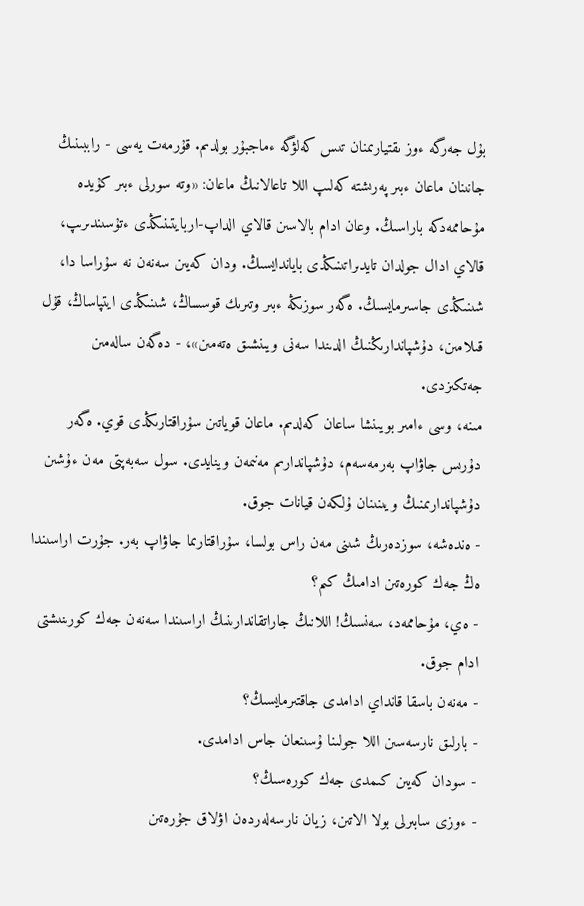بۇل جەرگە ءوز ىقتيارىمنان تىس كەلۋگە ءماجبۇر بولدىم. قۇرمەت يەسى - راببىنىڭ جانىنان ماعان ءبىر پەرىشتە كەلىپ اللا تاعالانىڭ ماعان: «وتە سورلى ءبىر كۇيدە مۇحاممەدكە باراسىڭ. وعان ادام بالاسىن قالاي الداپ-اربايتىنىڭدى ءتۇسىندىرىپ، قالاي ادال جولدان تايدىراتىنىڭدى باياندايسىڭ. ودان كەيىن سەنەن نە سۇراسا دا، شىنىڭدى جاسىرمايسىڭ. ەگەر سوزىڭە ءبىر وتىرىك قوسساڭ، شىنىڭدى ايتپاساڭ، قۇل قىلامىن، دۇشپاندارىڭنىڭ الدىندا سەنى ويىنشىق ەتەمىن»، - دەگەن سالەمىن جەتكىزدى.
مىنە، وسى ءامىر بويىنشا ساعان كەلدىم. ماعان قوياتىن سۇراقتارىڭدى قوي. ەگەر دۇرىس جاۋاپ بەرمەسەم، دۇشپاندارىم مەنىمەن وينايدى. سول سەبەپتى مەن ءۇشىن دۇشپاندارىمنىڭ ويىنىنان ۇلكەن قيانات جوق.
- ەندەشە، سوزدەرىڭ شىنى مەن راس بولسا، سۇراقتارىما جاۋاپ بەر. جۇرت اراسىندا ەڭ جەك كورەتىن ادامىڭ كىم؟
- ەي، مۇحاممەد، سەنسىڭ! اللانىڭ جاراتقاندارىنىڭ اراسىندا سەنەن جەك كورىنىشتى ادام جوق.
- مەنەن باسقا قانداي ادامدى جاقتىرمايسىڭ؟
- بارلىق نارسەسىن اللا جولىنا ۇسىنعان جاس ادامدى.
- سودان كەيىن كىمدى جەك كورەسىڭ؟
- ءوزى سابىرلى بولا الاتىن، زيان نارسەلەردەن اۋلاق جۇرەتىن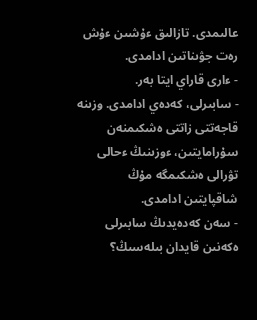عالىمدى. تازالىق ءۇشىن ءۇش رەت جۋىناتىن ادامدى.
- ءارى قاراي ايتا بەر.
- سابىرلى، كەدەي ادامدى. وزىنە قاجەتتى زاتتى ەشكىمنەن سۇرامايتىن، ءوزىنىڭ ءحالى تۋرالى ەشكىمگە مۇڭ شاقپايتىن ادامدى.
- سەن كەدەيدىڭ سابىرلى ەكەنىن قايدان بىلەسىڭ؟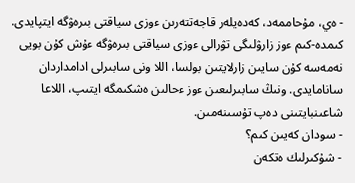- ەي، مۇحاممەد، كەدەيلەر قاجەتتەرىن ءوزى سياقتى بىرەۋگە ايتپايدى. كىمدە-كىم ءوز زارۋلىگى تۋرالى ءوزى سياقتى بىرەۋگە ءۇش كۇن بويى نەمەسە كۇن سايىن زارلايتىن بولسا، اللا ونى سابىرلى ادامداردان سانامايدى. ونىڭ سابىرلىعىن ءوز ءحالىن ەشكىمگە ايتىپ، اللاعا شاعىنبايتىنى دەپ تۇسىنەمىن.
- سودان كەيىن كىم؟
- شۇكىرلىك ەتكەن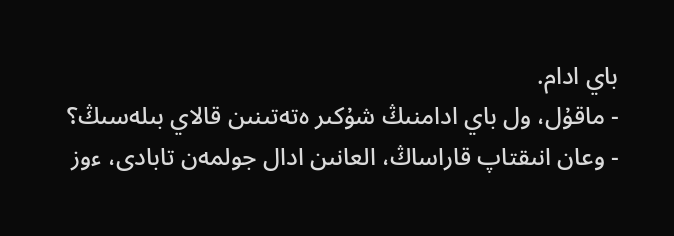باي ادام.
- ماقۇل، ول باي ادامنىڭ شۇكىر ەتەتىنىن قالاي بىلەسىڭ؟
- وعان انىقتاپ قاراساڭ، العانىن ادال جولمەن تابادى، ءوز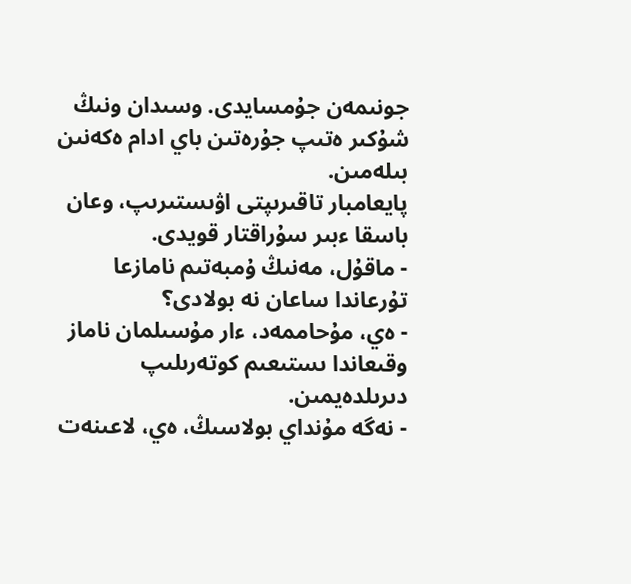جونىمەن جۇمسايدى. وسىدان ونىڭ شۇكىر ەتىپ جۇرەتىن باي ادام ەكەنىن بىلەمىن.
پايعامبار تاقىرىپتى اۋىستىرىپ، وعان باسقا ءبىر سۇراقتار قويدى.
- ماقۇل، مەنىڭ ۇمبەتىم نامازعا تۇرعاندا ساعان نە بولادى؟
- ەي، مۇحاممەد، ءار مۇسىلمان ناماز وقىعاندا ىستىعىم كوتەرىلىپ دىرىلدەيمىن.
- نەگە مۇنداي بولاسىڭ، ەي، لاعىنەت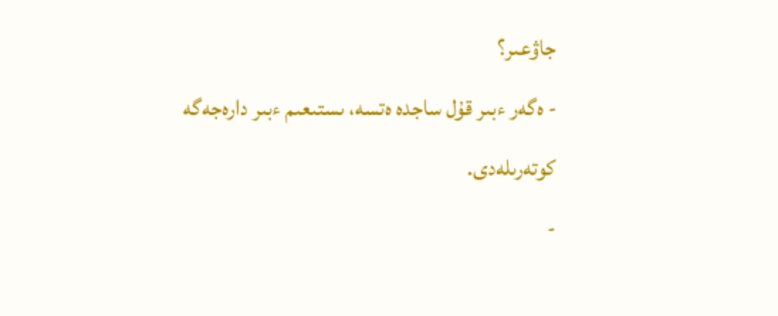جاۋعىر؟
- ەگەر ءبىر قۇل ساجدە ەتسە، ىستىعىم ءبىر دارەجەگە كوتەرىلەدى.
-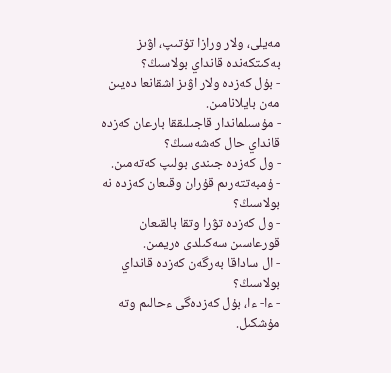مەيلى، ولار ورازا تۇتىپ، اۋىز بەكىتكەندە قانداي بولاسىڭ؟
- بۇل كەزدە ولار اۋىز اشقانعا دەيىن مەن بايلانامىن.
- مۇسىلماندار قاجىلىققا بارعان كەزدە قانداي حال كەشەسىڭ؟
- ول كەزدە جىندى بولىپ كەتەمىن.
- ۇمبەتتەرىم قۇران وقىعان كەزدە نە بولاسىڭ؟
- ول كەزدە تۋرا وتقا بالقىعان قورعاسىن سەكىلدى ەريمىن.
- ال ساداقا بەرگەن كەزدە قانداي بولاسىڭ؟
- ءا- ءا، بۇل كەزدەگى ءحالىم وتە مۇشكىل.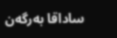ساداقا بەرگەن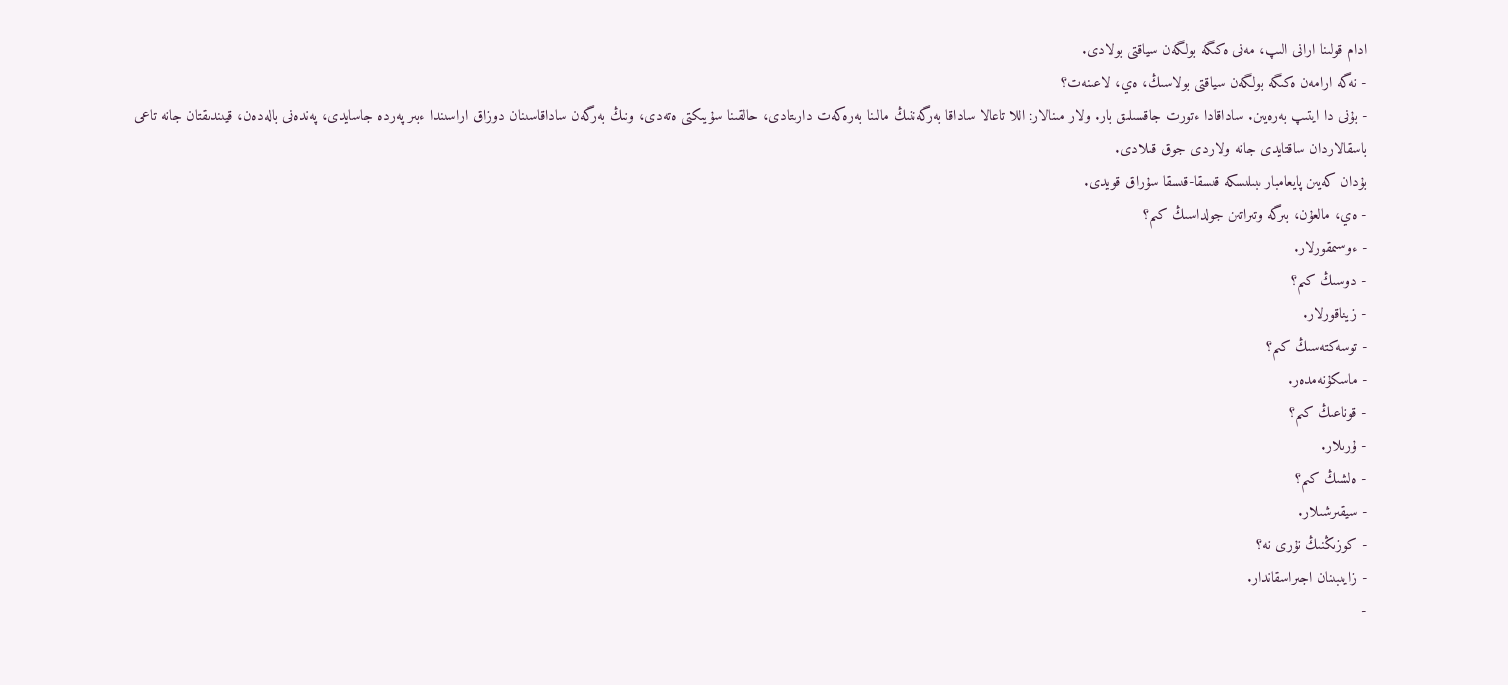ادام قولىنا ارانى الىپ، مەنى ەكىگە بولگەن سياقتى بولادى.
- نەگە ارامەن ەكىگە بولگەن سياقتى بولاسىڭ، ەي، لاعىنەت؟
- بۇنى دا ايتىپ بەرەيىن. ساداقادا ءتورت جاقسىلىق بار. ولار مىنالار: اللا تاعالا ساداقا بەرگەننىڭ مالىنا بەرەكەت دارىتادى، حالقىنا سۇيىكتى ەتەدى، ونىڭ بەرگەن ساداقاسىنان دوزاق اراسىندا ءبىر پەردە جاسايدى، پەندەنى بالەدەن، قيىندىقتان جانە تاعى باسقالاردان ساقتايدى جانە ولاردى جوق قىلادى.
بۇدان كەيىن پايعامبار ىبىلىسكە قىسقا-قىسقا سۇراق قويدى.
- ەي، مالعۇن، بىرگە وتىراتىن جولداسىڭ كىم؟
- ءوسىمقورلار.
- دوسىڭ كىم؟
- زيناقورلار.
- توسەكتەسىڭ كىم؟
- ماسكۇنەمدەر.
- قوناعىڭ كىم؟
- ۇرىلار.
- ەلشىڭ كىم؟
- سيقىرشىلار.
- كوزىڭنىڭ نۇرى نە؟
- زايىبىنان اجىراسقاندار.
-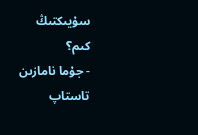سۇيىكتىڭ كىم؟
- جۇما نامازىن تاستاپ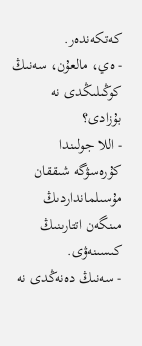كەتكەندەر.
- ەي، مالعۇن، سەنىڭ كوڭىلىڭدى نە بۇزادى؟
- اللا جولىندا كۇرەسۋگە شىققان مۇسىلمانداردىڭ مىنگەن اتتارىنىڭ كىسىنەۋى.
- سەنىڭ دەنەڭدى نە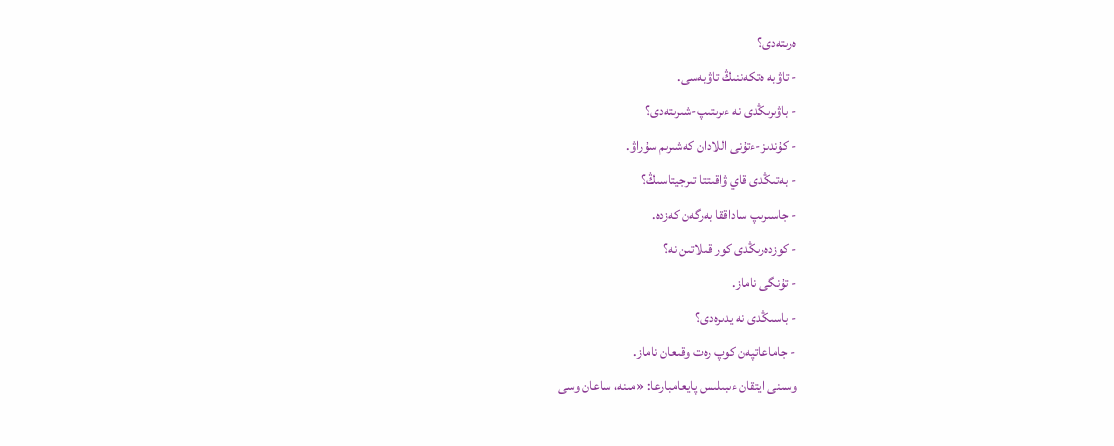ەرىتەدى؟
- تاۋبە ەتكەننىڭ تاۋبەسى.
- باۋىرىڭدى نە ءىرىتىپ-شىرىتەدى؟
- كۇندىز-ءتۇنى اللادان كەشىرىم سۇراۋ.
- بەتىڭدى قاي ۋاقىتتا تىرجيتاسىڭ؟
- جاسىرىپ ساداققا بەرگەن كەزدە.
- كوزدەرىڭدى كور قىلاتىن نە؟
- تۇنگى ناماز.
- باسىڭدى نە يدىرەدى؟
- جاماعاتپەن كوپ رەت وقىعان ناماز.
وسىنى ايتقان ءىبىلىس پايعامبارعا: «مىنە، ساعان وسى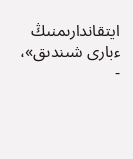ايتقاندارىمنىڭ ءبارى شىندىق»، -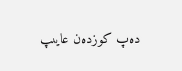دەپ كوزدەن عايىپ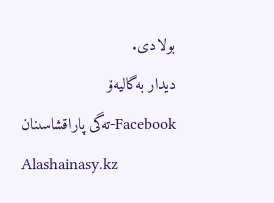بولادى.
ديدار بەگاليەۆ
Facebook-تەگى پاراقشاسىنان
Alashainasy.kz